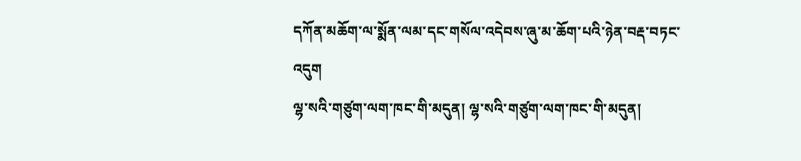དཀོན་མཆོག་ལ་སྨོན་ལམ་དང་གསོལ་འདེབས་ཞུ་མ་ཆོག་པའི་ཉེན་བརྡ་བཏང་འདུག
ལྷ་སའི་གཙུག་ལག་ཁང་གི་མདུན། ལྷ་སའི་གཙུག་ལག་ཁང་གི་མདུན།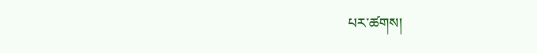པར་ཚགས།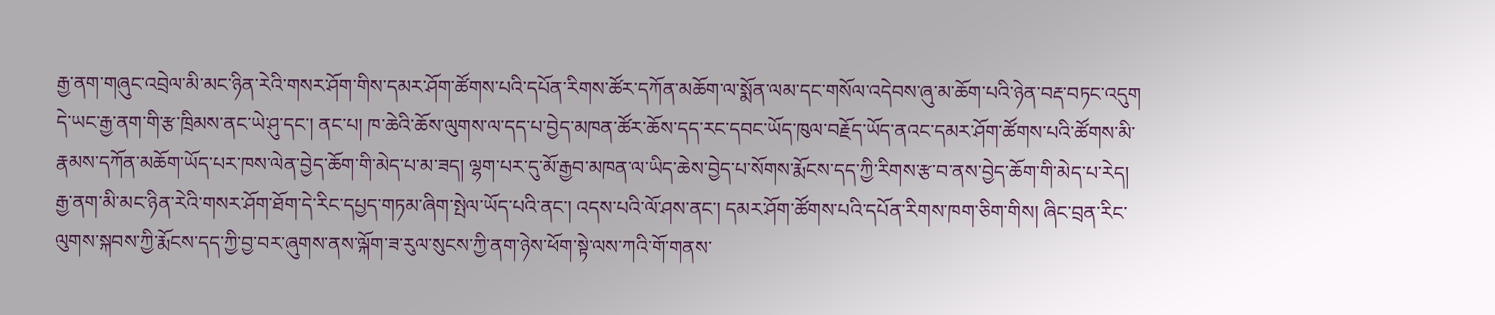རྒྱ་ནག་གཞུང་འབྲེལ་མི་མང་ཉིན་རེའི་གསར་ཤོག་གིས་དམར་ཤོག་ཚོགས་པའི་དཔོན་རིགས་ཚོར་དཀོན་མཆོག་ལ་སྨོན་ལམ་དང་གསོལ་འདེབས་ཞུ་མ་ཆོག་པའི་ཉེན་བརྡ་བཏང་འདུག
དེ་ཡང་རྒྱ་ནག་གི་རྩ་ཁྲིམས་ནང་ཡེ་ཤུ་དང་། ནང་པ། ཁ་ཆེའི་ཆོས་ལུགས་ལ་དད་པ་བྱེད་མཁན་ཚོར་ཆོས་དད་རང་དབང་ཡོད་ཁུལ་བརྗོད་ཡོད་ནའང་དམར་ཤོག་ཚོགས་པའི་ཚོགས་མི་རྣམས་དཀོན་མཆོག་ཡོད་པར་ཁས་ལེན་བྱེད་ཆོག་གི་མེད་པ་མ་ཟད། ལྷག་པར་དུ་མོ་རྒྱབ་མཁན་ལ་ཡིད་ཆེས་བྱེད་པ་སོགས་རྨོངས་དད་ཀྱི་རིགས་རྩ་བ་ནས་བྱེད་ཆོག་གི་མེད་པ་རེད།
རྒྱ་ནག་མི་མང་ཉིན་རེའི་གསར་ཤོག་ཐོག་དེ་རིང་དཔྱད་གཏམ་ཞིག་སྤེལ་ཡོད་པའི་ནང་། འདས་པའི་ལོ་ཤས་ནང་། དམར་ཤོག་ཚོགས་པའི་དཔོན་རིགས་ཁག་ཅིག་གིས། ཞིང་བྲན་རིང་ལུགས་སྐབས་ཀྱི་རྨོངས་དད་ཀྱི་བྱ་བར་ཞུགས་ནས་ལྐོག་ཟ་རུལ་སུངས་ཀྱི་ནག་ཉེས་ཕོག་སྟེ་ལས་ཀའི་གོ་གནས་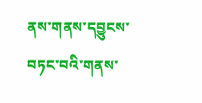ནས་གནས་དབྱུངས་བཏང་བའི་གནས་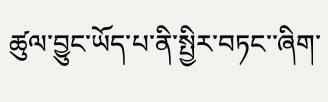ཚུལ་བྱུང་ཡོད་པ་ནི་སྤྱིར་བཏང་་ཞིག་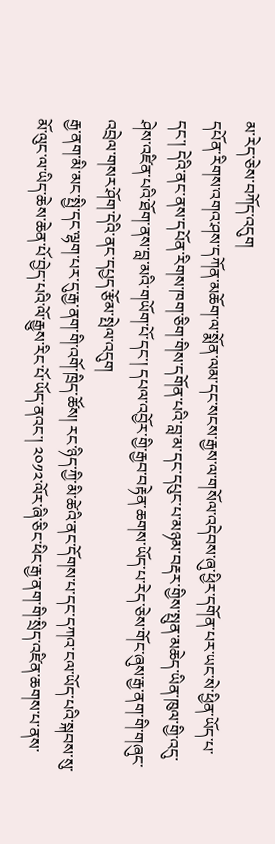མ་རེད་ཅེས་བཀོད་འདུག
དཔོན་རིགས་འགའ་ཤས་དཀོན་མཆོག་ལ་སྨོན་ལམ་དང་སངས་རྒྱས་ལ་གསོལ་འདེབས་ཞུ་ཕྱིར་དགོན་པར་ཡང་སེ་ཕྱིན་ཡོད་པ་དང་། དེའི་ནང་ནས་དཔོན་རིགས་ཁག་ཅིག་གིས་དགོན་པའི་བླ་མ་དང་དཔུང་པ་མཉམ་བརྡར་གྱིས་སྤུན་མཆེད་ཡིན་ཁུལ་གྱི་འདུ་ཤེས་འཛིན་པའི་ཐོག་ནས་བླ་མའི་གཡོག་པོ་དང་། དཔལ་འབྱོར་གྱི་རྒྱབ་བརྟེན་ཆགས་ཡོད་པ་རེད་ཅེས་གོང་ཞུས་རྒྱ་ནག་གི་གཞུང་འབྲེལ་གསར་ཤོག་དེའི་ནང་དཔྱད་རྩོམ་སྤེལ་འདུག
རྒྱ་ནག་མི་མང་སྤྱི་དང་ལྷག་པར་དུ་རྒྱ་ནག་གི་འགོ་ཁྲིད་ཚོས། རང་ཉིད་ཀྱི་མི་ཚེའི་ནང་དོགས་པ་དང་དཀའ་ངལ་ཡོད་པའི་སྐབས་སུ་མོ་ལུང་ལ་ཡིད་ཆེས་ཆེན་པོ་བྱེད་པའི་ལོ་རྒྱུས་རིང་པོ་ཡོད་ནའང་། ༢༠༡༢་ལོར་ཞི་ཅིང་ཕིང་རྒྱ་ནག་གི་སྲིད་འཛིན་ཆགས་པ་ནས་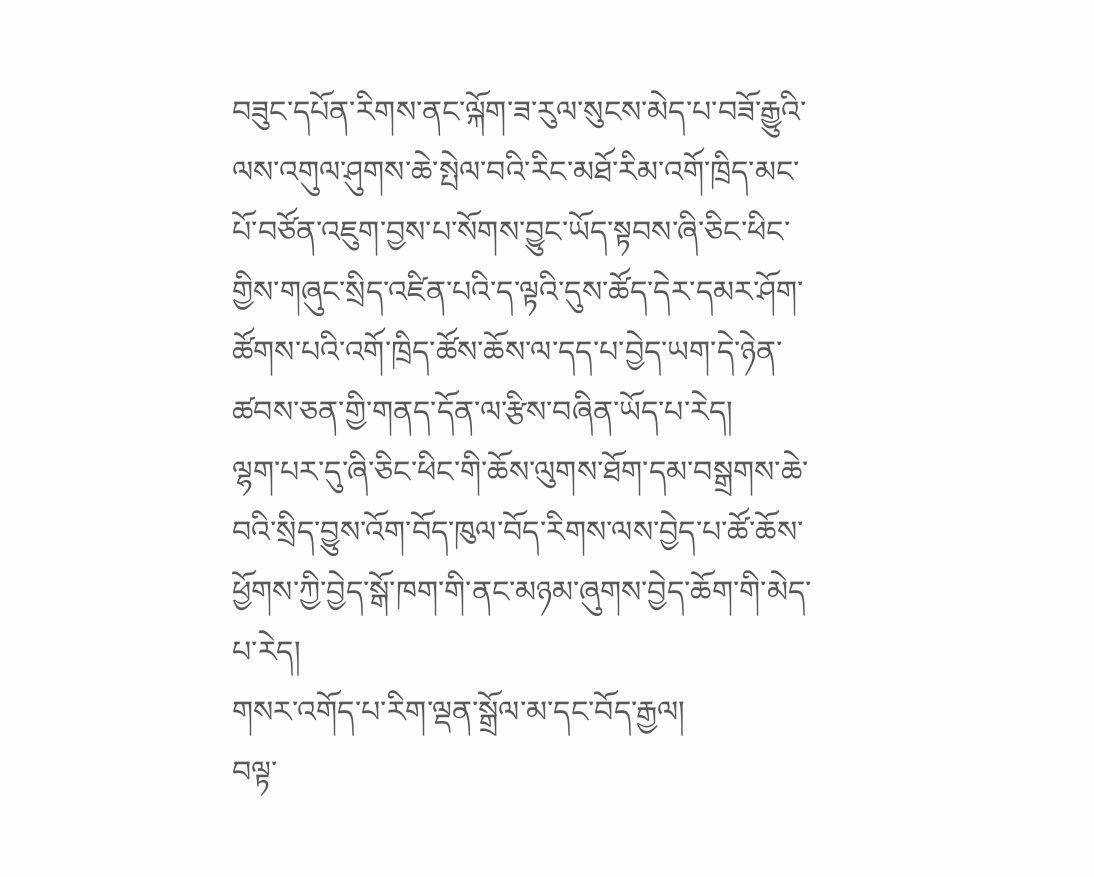བཟུང་དཔོན་རིགས་ནང་ལྐོག་ཟ་རུལ་སུངས་མེད་པ་བཟོ་རྒྱུའི་ལས་འགུལ་ཤུགས་ཆེ་སྤེལ་བའི་རིང་མཐོ་རིམ་འགོ་ཁྲིད་མང་པོ་བཙོན་འཇུག་བྱས་པ་སོགས་བྱུང་ཡོད་སྟབས་ཞི་ཅིང་ཕིང་གྱིས་གཞུང་སྲིད་འཛིན་པའི་ད་ལྟའི་དུས་ཚོད་དེར་དམར་ཤོག་ཚོགས་པའི་འགོ་ཁྲིད་ཚོས་ཆོས་ལ་དད་པ་བྱེད་ཡག་དེ་ཉེན་ཚབས་ཅན་གྱི་གནད་དོན་ལ་རྩིས་བཞིན་ཡོད་པ་རེད།
ལྷག་པར་དུ་ཞི་ཅིང་ཕིང་གི་ཆོས་ལུགས་ཐོག་དམ་བསྒྲགས་ཆེ་བའི་སྲིད་བྱུས་འོག་བོད་ཁུལ་བོད་རིགས་ལས་བྱེད་པ་ཚོ་ཆོས་ཕྱོགས་ཀྱི་བྱེད་སྒོ་ཁག་གི་ནང་མཉམ་ཞུགས་བྱེད་ཆོག་གི་མེད་པ་རེད།
གསར་འགོད་པ་རིག་ལྡན་སྒྲོལ་མ་དང་བོད་རྒྱལ།
བལྟ་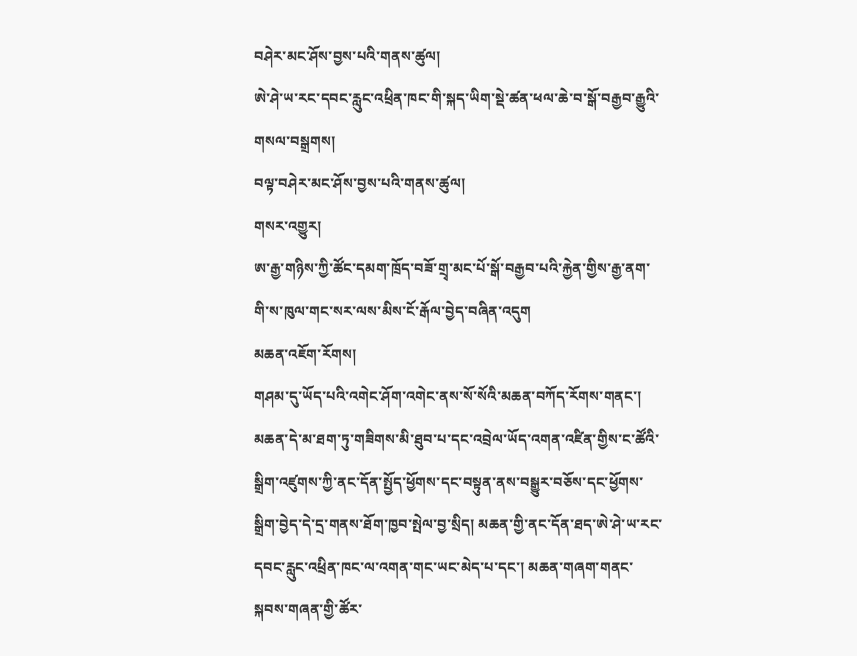བཤེར་མང་ཤོས་བྱས་པའི་གནས་ཚུལ།
ཨེ་ཤེ་ཡ་རང་དབང་རླུང་འཕྲིན་ཁང་གི་སྐད་ཡིག་སྡེ་ཚན་ཕལ་ཆེ་བ་སྒོ་བརྒྱབ་རྒྱུའི་གསལ་བསྒྲགས།
བལྟ་བཤེར་མང་ཤོས་བྱས་པའི་གནས་ཚུལ།
གསར་འགྱུར།
ཨ་རྒྱ་གཉིས་ཀྱི་ཚོང་དམག་ཁྲོད་བཟོ་གྲྭ་མང་པོ་སྒོ་བརྒྱབ་པའི་རྐྱེན་གྱིས་རྒྱ་ནག་གི་ས་ཁུལ་གང་སར་ལས་མིས་ངོ་རྒོལ་བྱེད་བཞིན་འདུག
མཆན་འཇོག་རོགས།
གཤམ་དུ་ཡོད་པའི་འགེང་ཤོག་འགེང་ནས་སོ་སོའི་མཆན་བཀོད་རོགས་གནང་། མཆན་དེ་མ་ཐག་ཏུ་གཟིགས་མི་ཐུབ་པ་དང་འབྲེལ་ཡོད་འགན་འཛིན་གྱིས་ང་ཚོའི་སྒྲིག་འཛུགས་ཀྱི་ནང་དོན་སྤྱོད་ཕྱོགས་དང་བསྟུན་ནས་བསྒྱུར་བཅོས་དང་ཕྱོགས་སྒྲིག་བྱེད་དེ་དྲ་གནས་ཐོག་ཁྱབ་སྤེལ་བྱ་སྲིད། མཆན་གྱི་ནང་དོན་ཐད་ཨེ་ཤེ་ཡ་རང་དབང་རླུང་འཕྲིན་ཁང་ལ་འགན་གང་ཡང་མེད་པ་དང་། མཆན་གཞག་གནང་སྐབས་གཞན་གྱི་ཚོར་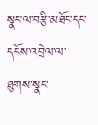སྣང་ལ་བརྩི་མཐོང་དང་དངོས་འབྲེལ་ལ་ཐུགས་སྣང་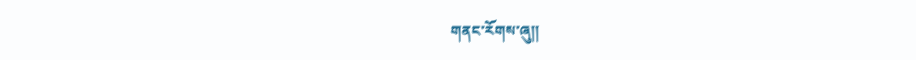གནང་རོགས་ཞུ༎